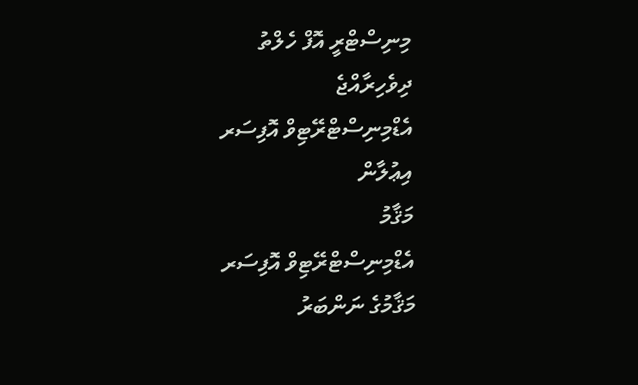މިނިސްޓްރީ އޮފް ހެލްތު
ދިވެހިރާއްޖެ
އެޑްމިނިސްޓްރޭޓިވް އޮފިސަރ
އިޢުލާން
މަޤާމު
އެޑްމިނިސްޓްރޭޓިވް އޮފިސަރ
މަޤާމުގެ ނަންބަރު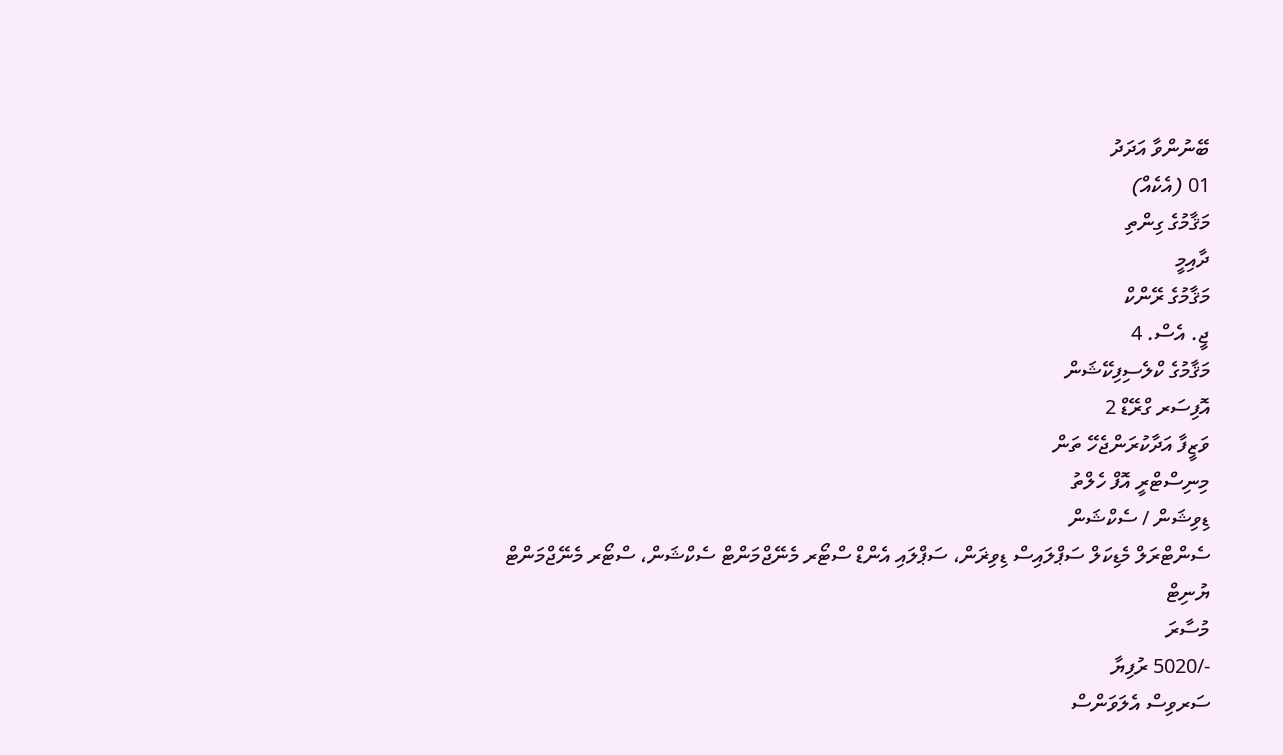ބޭނުންވާ އަދަދު
01 (އެކެއް)
މަޤާމުގެ ގިންތި
ދާއިމީ
މަޤާމުގެ ރޭންކް
ޖީ. އެސް. 4
މަޤާމުގެ ކްލެސިފިކޭޝަން
އޮފިސަރ ގްރޭޑް 2
ވަޒީފާ އަދާކުރަންޖެހޭ ތަން
މިނިސްޓްރީ އޮފް ހެލްތު
ޑިވިޝަން / ސެކްޝަން
ސެންޓްރަލް މެޑިކަލް ސަޕްލައިސް ޑިވިޜަން، ސަޕްލައި އެންޑް ސްޓޯރ މެނޭޖްމަންޓް ސެކްޝަން، ސްޓޯރ މެނޭޖްމަންޓް ޔުނިޓް
މުސާރަ
-/5020 ރުފިޔާ
ސަރވިސް އެލަވަންސް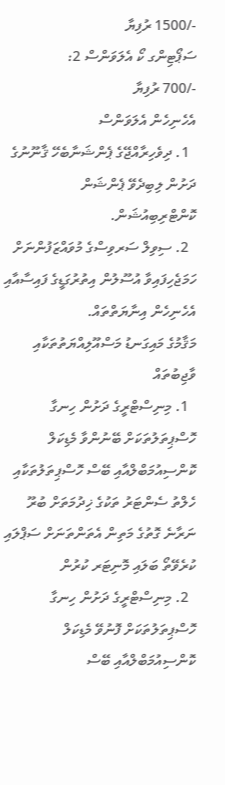-/1500 ރުފިޔާ
ސަޕޯޓިންގ ކޯ އެލަވަންސް 2:
-/700 ރުފިޔާ
އެހެނިހެން އެލަވަންސް
  1. ދިވެހިރާއްޖޭގެ ޕެންޝަނާބެހޭ ޤާނޫނުގެ ދަށުން ލިބިދެވޭ ޕެންޝަން ކޮންޓްރިބިއުޝަން.
  2. ސިވިލް ސަރވިސްގެ މުވައްޒަފުންނަށް ހަމަޖެހިފައިވާ އުސޫލުން އިތުރުގަޑީގެ ފައިސާއާއި އެހެނިހެން އިނާޔަތްތައް.
މަޤާމުގެ މައިގަނޑު މަސްއޫލިއްޔަތުތަކާއި ވާޖިބުތައް
  1. މިނިސްޓްރީގެ ދަށުން ހިނގާ ހޮސްޕިތަލުތަކަށް ބޭނުންވާ މެޑިކަލް ކޮންސިއުމަބްލްއާއި ބޭސް ހޮސްޕިތަލުތަކާއި ހެލްތު ސެންޓަރު ތަކުގެ ޚިދުމަތަށް ބުރޫ ނަރާނެ ގޮތުގެ މަތިން އެތަންތަނަށް ސަޕްލައި ކުރެވޭތޯ ބަލައި މޮނިޓަރ ކުރުން
  2. މިނިސްޓްރީގެ ދަށުން ހިނގާ ހޮސްޕިތަލުތަކަށް ފޮނުވޭ މެޑިކަލް ކޮންސިއުމަބްލްއާއި ބޭސް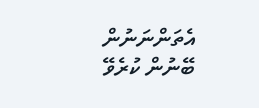އެތަންނަނުން ބޭނުން ކުރެވޭ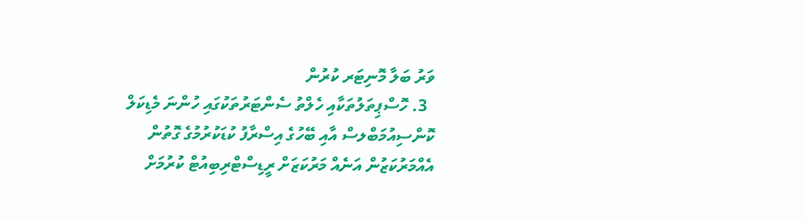ވަރު ބަލާ މޮނިޓަރ ކުރުން
  3. ހޮސްޕިތަލުތަކާއި ހެލްތު ސެންޓަރުތަކުގައި ހުންނަ މެޑިކަލް ކޮންސިއުމަބްލސް އާއި ބޭހުގެ އިސްރާފު ކުޑަކުރުމުގެ ގޮތުން އެއްމަރުކަޒުން އަނެއް މަރުކަޒަށް ރީޑިސްޓްރިބިއުޓް ކުރުމަށް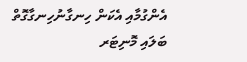އެންގުމާއި އެކަން ހިނގާނުހިނގާގޮތް ބަލައި މޮނިޓަރ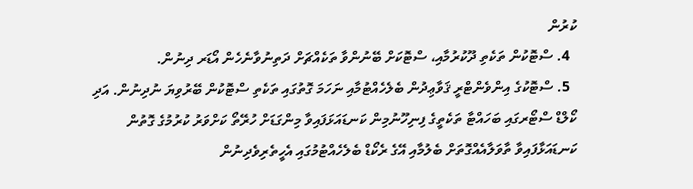ކުރުން
  4. ސްޓޮކުން ތަކެތި ދޫކުރުމާއި، ސްޓޮކަށް ބޭނުންވާ ތަކެއްޗަށް ދަތިނުވާނެހެން އޯޑަރ ދިނުން.
  5. ސްޓޮކުގެ އިންވެންޓްރީ ޤަވާޢިދުން ބެލެހެއްޓުމާއި ނަހަމަ ގޮތުގައި ތަކެތި ސްޓޮކުން ބޭރުވިޔަ ނުދިނުން. އަދި ކޯލްޑް ސްޓޯރގައި ބަހައްޓާ ތަކެތީގެ ފިނިހޫނުމިން ކަނޑައަޅަފައިވާ މިންގަޑަށް ހުރޭތޯ ކަށްވަރު ކުރުމުގެ ގޮތުން ކަނޑައަޅާފައިވާ ތާވަލާއެއްގޮތަށް ބެލުމާއި އޭގެ ރެކޯޑް ބެލެހެއްޓުމުގައި އެހީތެރިވެދިނުން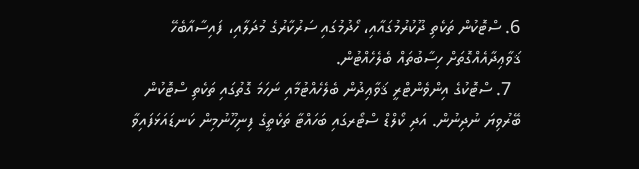6. ސްޓޮކުން ތަކެތި ދޫކުރުމުގައާއި، ހޯދުމުގައި ސަރުކާރުގެ މުދަލާއި، ފައިސާއާބެހޭ ޤަވާޢިދާއެއްގޮތަށް ހިސާބުތައް ބެލެހެއްޓުން.
  7. ސްޓޮކުގެ އިންވެންޓްރީ ޤަވާޢިދުން ބެލެހެއްޓުމާއި ނަހަމަ ގޮތުގައި ތަކެތި ސްޓޮކުން ބޭރުވިޔަ ނުދިނުން. އަދި ކޯލްޑް ސްޓޯރގައި ބަހައްޓާ ތަކެތީގެ ފިނިހޫނުމިން ކަނޑައަޅަފައިވާ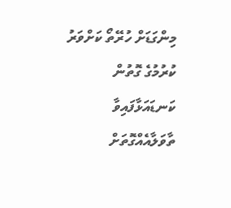މިންގަޑަށް ހުރޭތޯ ކަށްވަރު ކުރުމުގެ ގޮތުން ކަނޑައަޅާފައިވާ ތާވަލާއެއްގޮތަށް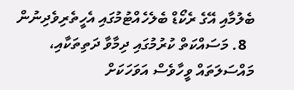ބެލުމާއި އޭގެ ރެކޯޑް ބެލެހެއްޓުމުގައި އެހީތެރިވެދިނުން
  8. މަސައްކަތް ކުރުމުގައި ދިމާވާ ދަތިތަކާއި، މައްސަލަތައް ވީހާވެސް އަވަހަކަށް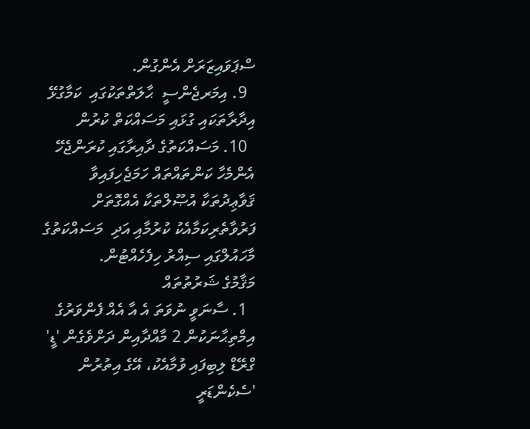ސްޕަވައިޒަރަށް އެންގުން.
  9. އިމަރޖެންސީ  ޙާލަތްތަކުގައި  ކަމާގުޅޭ އިދާރާތަކައި ގުޅައި މަސައްކަތް ކުރުން
  10. މަސައްކަތުގެ ދާއިރާގައި ކުރަންޖެހޭ އެންމެހާ ކަންތައްތައް ހަމަޖެހިފައިވާ ޤަވާޢިދުތަކާ އުޞޫލްތަކާ އެއްގޮތަށް ފަރުވާތެރިކަމާއެކު ކުރުމާއި އަދި  މަސައްކަތުގެ މާހައުލްގައި ސިއްރު ހިފެހެއްޓުން.
މަޤާމުގެ ޝަރުތުތައް
  1. ސާނަވީ ނުވަތަ އެ އާ އެއް ފެންވަރުގެ އިމްތިޙާނަކުން 2 މާއްދާއިން ދަށްވެގެން 'ޑީ' ގްރޭޑް ލިބިފައި ވުމާއެކު، އޭގެ އިތުރުން 'ސެކެންޑަރީ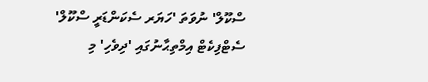ސްކޫލް' ނުވަތަ 'ހަޔަރ ސެކަންޑަރީ ސްކޫލް' ސެޓްފިކެޓް އިމްތިޙާނުގައި 'ދިވެހި' މި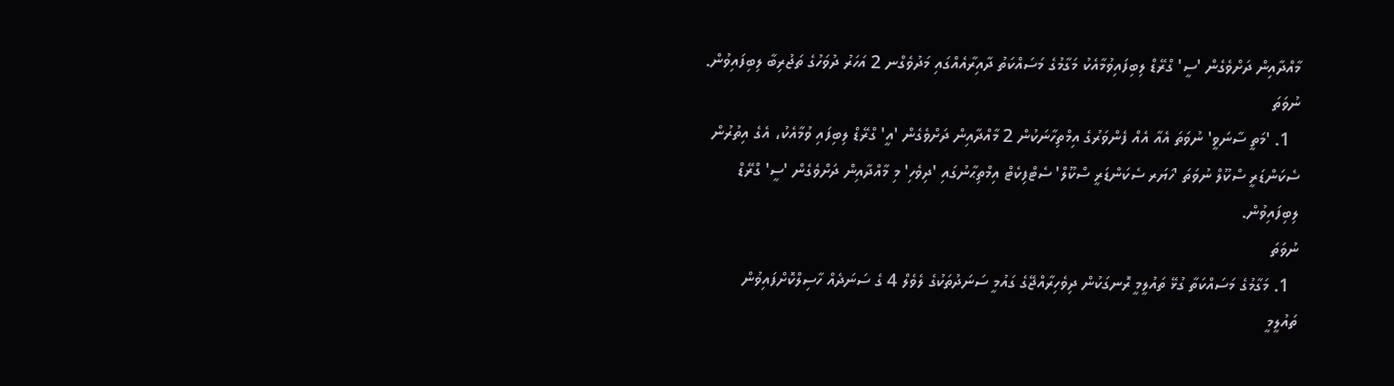މާއްދާއިން ދަށްވެގެން 'ސީ' ގްރޭޑް ލިބިފައިވުމާއެކު މަގާމުގެ މަސައްކަތު ދާއިރާއެއްގައި މަދުވެގްނ 2 އަހަރު ދުވަހުގެ ތަޖުރިބާ ލިބިފައިވުން.
ނުވަތަ
  1. 'މަތީ ސާނަވީ' ނުވަތަ އެއާ އެއް ފެންވަރުގެ އިމްތިހާނަކުން 2 މާއްދާއިން ދަށްވެގެން 'އީ' ގްރޭޑް ލިބިފައި ވުމާއެކު، އެގެ އިތުރުން ސެކަންޑަރީ ސްކޫލް ނުވަތަ 'ހަޔަރ ސެކަންޑަރީ ސްކޫލް' ސެޓްފިކެޓް އިމްތިޙާނުގައި 'ދިވެހި' މި މާއްދާއިން ދަށްވެގެން 'ސީ' ގްރޭޑް ލިބިފައިވުން.
ނުވަތަ
  1. މަގާމުގެ މަސައްކަތާ ގުޅޭ ތައުލީމީ ރޮނގަކުން ދިވެހިރާއްޖޭގެ ގައުމީ ސަނަދުތަކުގެ ލެވެލް 4 ގެ ސަނަދެއް ހާސިލްކޮށްފައިވުން
ތައުލީމީ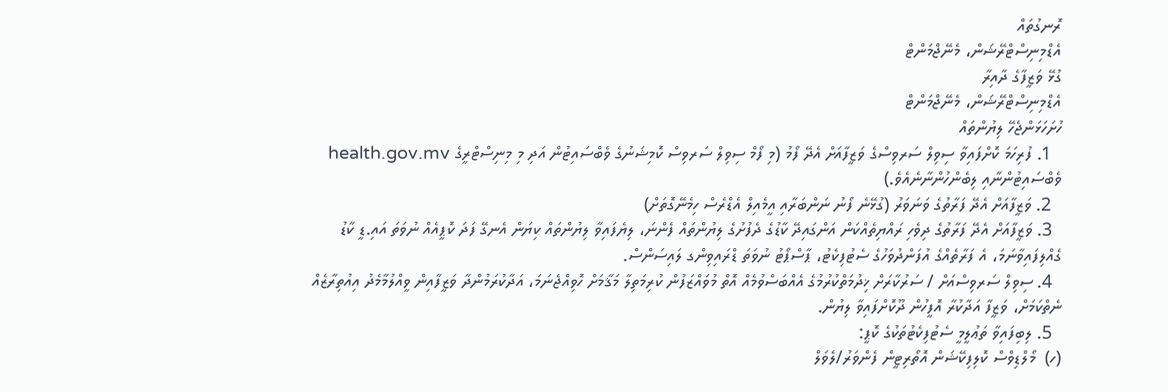ރޮނގުތައް
އެޑްމިނިސްޓްރޭޝަން، މެނޭޖްމަންޓް
ގުޅޭ ވަޒީފާގެ ދާއިރާ
އެޑްމިނިސްޓްރޭޝަން، މެނޭޖްމަންޓް
ހުށަހަޅަންޖެހޭ ލިޔުންތައް
  1. ފުރިހަމަ ކޮށްފައިވާ ސިވިލް ސަރވިސްގެ ވަޒީފާއަށް އެދޭ ފޯމު (މި ފޯމް ސިވިލް ސަރވިސް ކޮމިޝަނުގެ ވެބްސައިޓުން އަދި މި މިނިސްޓްރީގެ health.gov.mv  ވެބްސައިޓުންނާއި ލިބެންހުންނާނެއެވެ.)
  2. ވަޒީފާއަށް އެދޭ ފަރާތުގެ ވަނަވަރު (ގުޅޭނެ ފޯނު ނަންބަރާއި އީމެއިލް އެޑްރެސް ހިމެނޭގޮތަށް)
  3. ވަޒީފާއަށް އެދޭ ފަރާތުގެ ދިވެހި ރައްޔިތެއްކަން އަންގައިދޭ ކާޑުގެ ދެފުށުގެ ލިޔުންތައް ފެންނަ، ލިޔެފައިވާ ލިޔުންތައް ކިޔަން އެނގޭ ފަދަ ކޮޕީއެއް ނުވަތަ އައި.ޑީ ކާޑު ގެއްލިފައިވާނަމަ، އެ ފަރާތެއްގެ އުފަންދުވަހުގެ ސެޓުފިކެޓު، ޕާސްޕޯޓު ނުވަތަ ޑްރައިވިންގ ލައިސަންސް.
  4. ސިވިލް ސަރވިސްއަށް / ސަރުކާރަށް ޚިދުމަތްކުރުމުގެ އެއްބަސްވުމެއް އޮތް މުވައްޒަފުން ކުރިމަތިލާ މަޤާމަށް ހޮވިއްޖެނަމަ، އަދާކުރަމުންދާ ވަޒީފާއިން ވީއްލުމާމެދު އިއުތިރާޒެއް ނެތްކަމަށް، ވަޒީފާ އަދާކުރާ އޮފީހުން ދޫކޮށްފައިވާ ލިޔުން.
  5. ލިބިފައިވާ ތަޢުލީމީ ސެޓުފިކެޓުތަކުގެ ކޮޕީ:
(ހ)  މޯލްޑިވްސް ކޮލިފިކޭޝަން އޮތޯރިޓީން ފެންވަރު/ލެވަލް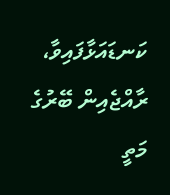ކަނޑައަޅާފައިވާ، ރާއްޖެއިން ބޭރުގެ މަތީ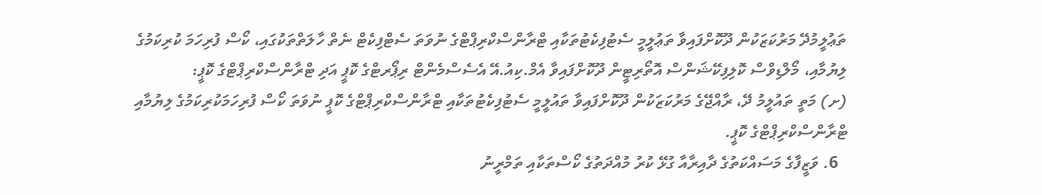ތަޢުލީމުދޭ މަރުކަޒަކުން ދޫކޮށްފައިވާ ތަޢުލީމީ ސެޓުފިކެޓުތަކާއި ޓްރާންސްކްރިޕްޓްގެ ނުވަތަ ސެޓްފިކެޓް ނެތް ހާލަތްތަކުގައި، ކޯސް ފުރިހަމަ ކުރިކަމުގެ ލިޔުމާއި، މޯލްޑިވްސް ކޮލިފިކޭޝަންސް އޮތޯރިޓީން ދޫކޮށްފައިވާ އެމް.ކިއު.އޭ އެސެސްމެންޓް ރިޕޯރޓްގެ ކޮޕީ އަދި ޓްރާންސްކްރިޕްޓްގެ ކޮޕީ:
(ށ) މަތީ ތައުލީމު ދޭ، ރާއްޖޭގެ މަރުކަޒަކުން ދޫކޮށްފައިވާ ތައުލީމީ ސެޓުފިކެޓުތަކާއި ޓްރާންސްކްރިޕްޓްގެ ކޮޕީ ނުވަތަ ކޯސް ފުރިހަމަކުރިކަމުގެ ލިޔުމާއި ޓްރާންސްކްރިޕްޓްގެ ކޮޕީ.
  6. ވަޒީފާގެ މަސައްކަތުގެ ދާއިރާއާ ގުޅޭ ކުރު މުއްދަތުގެ ކޯސްތަކާއި ތަމްރީނު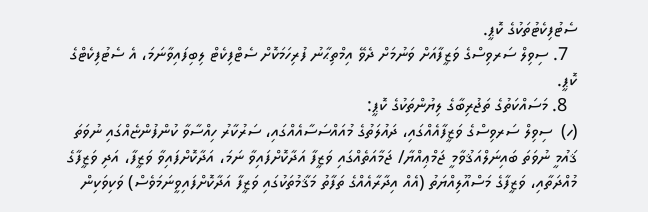ސެޓުފިކެޓުތަކުގެ ކޮޕީ.
  7. ސިވިލް ސަރވިސްގެ ވަޒީފާއަށް ވަނުމަށް ދެވޭ އިމްތިޙާނު ފުރިހަމަކޮށް ސެޓްފިކެޓް ލިބިފައިވާނަމަ، އެ ސެޓުފިކެޓްގެ ކޮޕީ.
  8. މަސައްކަތުގެ ތަޖުރިބާގެ ލިޔުންތަކުގެ ކޮޕީ:
(ހ)  ސިވިލް ސަރވިސްގެ ވަޒީފާއެއްގައި، ދައުލަތުގެ މުއައްސަސާއެއްގައި، ސަރުކާރު ހިއްސާވާ ކުންފުންޏެއްގައި ނުވަތަ ޤައުމީ ނުވަތަ ބައިނަލްއަޤުވާމީ ޖަމްޢިއްޔާ/ ޖަމާއަތެއްގައި ވަޒީފާ އަދާކޮށްފައިވާ ނަމަ، އަދާކޮށްފައިވާ ވަޒީފާ، އަދި ވަޒީފާގެ މުއްދަތާއި، ވަޒީފާގެ މަސްއޫލިއްޔަތު (އެއް އިދާރާއެއްގެ ތަފާތު މަޤާމުތަކުގައި ވަޒީފާ އަދާކޮށްފައިވީނަމަވެސް) ވަކިވަކިން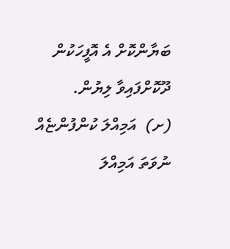ބަޔާންކޮށް އެ އޮފީހަކުން ދޫކޮށްފައިވާ ލިޔުން.
(ށ)  އަމިއްލަ ކުންފުންޏެއް ނުވަތަ އަމިއްލަ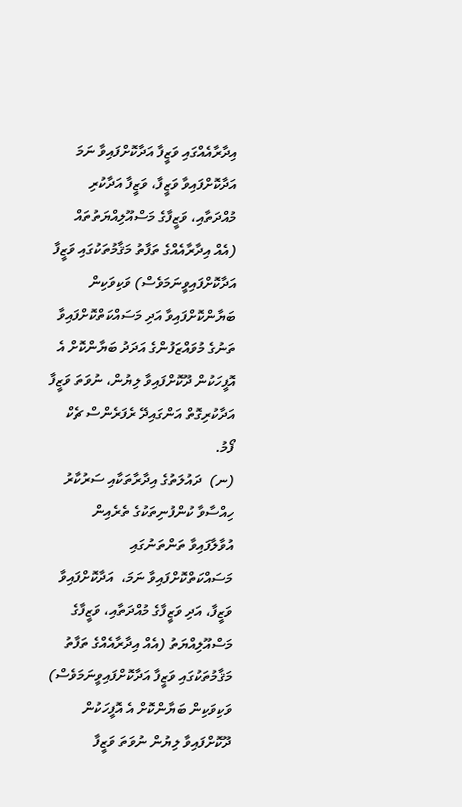އިދާރާއެއްގައި ވަޒީފާ އަދާކޮށްފައިވާ ނަމަ އަދާކޮށްފައިވާ ވަޒީފާ، ވަޒީފާ އަދާކުރި މުއްދަތާއި، ވަޒީފާގެ މަސްއޫލިއްޔަތުތައް (އެއް އިދާރާއެއްގެ ތަފާތު މަޤާމުތަކުގައި ވަޒީފާ އަދާކޮށްފައިވީނަމަވެސް) ވަކިވަކިން ބަޔާންކޮށްފައިވާ އަދި މަސައްކަތްކޮށްފައިވާ ތަނުގެ މުވައްޒަފުންގެ އަދަދު ބަޔާންކޮށް އެ އޮފީހަކުން ދޫކޮށްފައިވާ ލިޔުން، ނުވަތަ ވަޒީފާ އަދާކުރިގޮތް އަންގައިދޭ ރެފަރެންސް ޗެކް ފޯމު.
(ނ)  ދައުލަތުގެ އިދާރާތަކާއި ސަރުކާރު ހިއްސާވާ ކުންފުނިތަކުގެ ތެރެއިން އުވާލާފައިވާ ތަންތަނުގައި މަސައްކަތްކޮށްފައިވާ ނަމަ،  އަދާކޮށްފައިވާ ވަޒީފާ، އަދި ވަޒީފާގެ މުއްދަތާއި، ވަޒީފާގެ މަސްއޫލިއްޔަތު (އެއް އިދާރާއެއްގެ ތަފާތު މަޤާމުތަކުގައި ވަޒީފާ އަދާކޮށްފައިވީނަމަވެސް) ވަކިވަކިން ބަޔާންކޮށް އެ އޮފީހަކުން ދޫކޮށްފައިވާ ލިޔުން ނުވަތަ ވަޒީފާ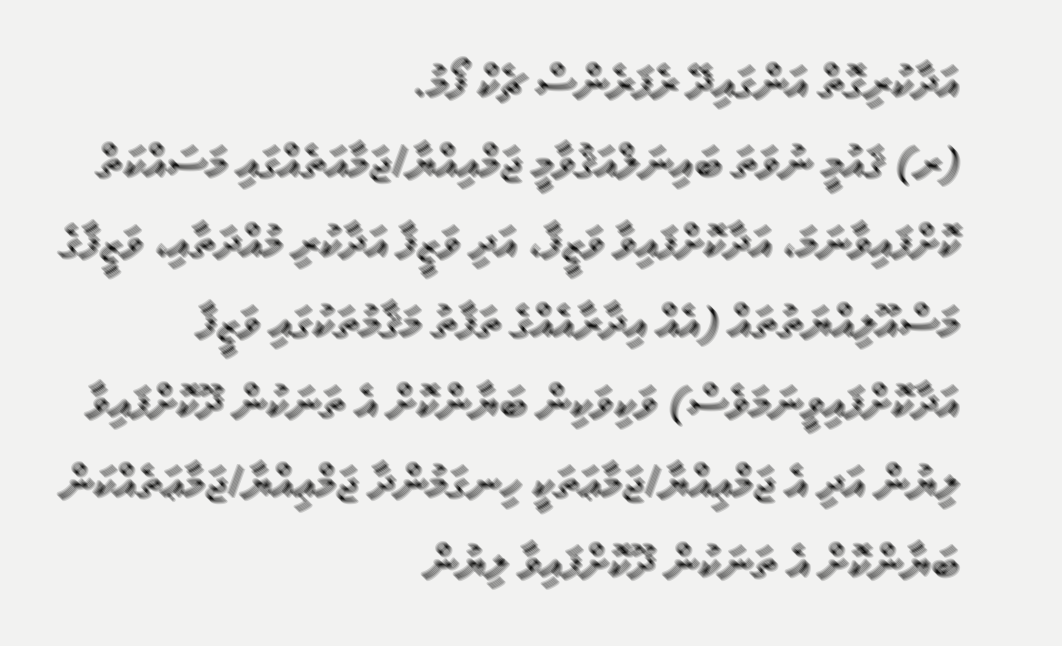އަދާކުރިގޮތް އަންގައިދޭ ރެފަރެންސް ޗެކް ފޯމު.
(ރ) ޤައުމީ ނުވަތަ ބައިނަލްއަޤުވާމީ ޖަމްއިއްޔާ/ޖަމާއަތެއްގައި މަސައްކަތް ކޮށްފައިވާނަމަ، އަދާކޮށްފައިވާ ވަޒީފާ، އަދި ވަޒީފާ އަދާކުރި މުއްދަތާއި، ވަޒީފާގެ މަސްއޫލިއްޔަތުތައް (އެއް އިދާރާއެއްގެ ތަފާތު މަޤާމުތަކުގައި ވަޒީފާ އަދާކޮށްފައިވީނަމަވެސް) ވަކިވަކިން ބަޔާންކޮށް އެ ތަނަކުން ދޫކޮށްފައިވާ ލިޔުން އަދި އެ ޖަމްޢިއްޔާ/ޖަމާޢަތަކީ ހިނގަމުންދާ ޖަމްޢިއްޔާ/ޖަމާޢަތެއްކަން ބަޔާންކޮށް އެ ތަނަކުން ދޫކޮށްފައިވާ ލިޔުން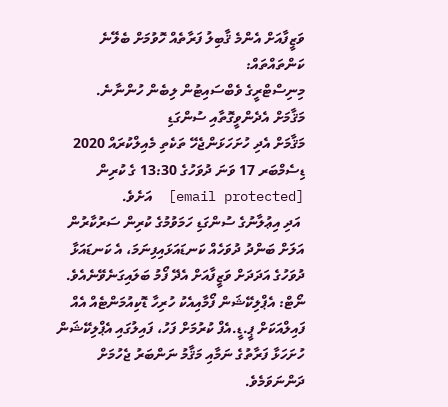ވަޒީފާއަށް އެންމެ ޤާބިލު ފަރާތެއް ހޮވުމަށް ބެލޭނެ ކަންތައްތައް:
މިނިސްޓްރީގެ ވެބްސައިޓުން ލިބެން ހުންނާނެ.
މަޤާމަށް އެދެންވީގޮތާއި ސުންގަޑި
މަޤާމަށް އެދި ހުށަހަޅަންޖެހޭ ތަކެތި މެއިލްކުރައް 2020 ޑިސެމްބަރ 17 ވަނަ ދުވަހުގެ 13:30 ގެ ކުރިން [email protected]  އަށެވެ.
 އަދި އިޢުލާނުގެ ސުންގަޑި ހަމަވުމުގެ ކުރިން ސަރުކާރުން އަލަށް ބަންދު ދުވަހެއް ކަނޑައަޅައިފިނަމަ، އެ ކަނޑައަޅާ ދުވަހުގެ އަދަދަށް ވަޒީފާއަށް އެދޭ ފޯމު ބަލައިގަނެވޭނެއެވެ.
ނޯޓް: އެޕްލިކޭޝަން ފޯމާއިއެކު ހުރިހާ ޑޮކިއުމަންޓެއް އެއް ފައިލްއަކަށް ޕީ.ޑީ.އެފް ކުރުމަށް ފަހު، ފައިލުގައި އެޕްލިކޭޝަން ހުށަހަޅާ ފަރާތުގެ ނަމާއި މަޤާމު ނަންބަރު ޖެހުމަށް ދަންނަވަމެވެ.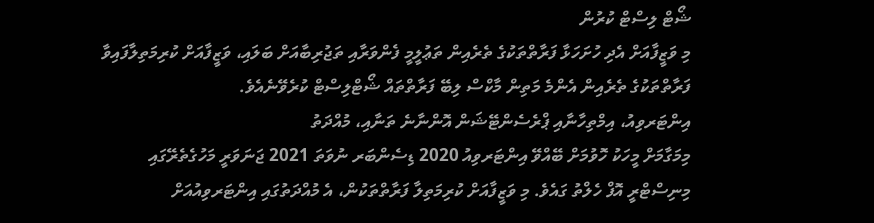ޝޯޓް ލިސްޓް ކުރުން
މި ވަޒީފާއަށް އެދި ހުށަހަޅާ ފަރާތްތަކުގެ ތެރެއިން ތަޢުލީމީ ފެންވަރާއި ތަޖުރިބާއަށް ބަލައި، ވަޒީފާއަށް ކުރިމަތިލާފައިވާ ފަރާތްތަކުގެ ތެރެއިން އެންމެ މަތިން މާކްސް ލިބޭ ފަރާތްތައް ޝޯޓްލިސްޓް ކުރެވޭނެއެވެ.
އިންޓަރވިއު، އިމްތިހާނާއި ޕްރެސެންޓޭޝަން އޮންނާނެ ތަނާއި، މުއްދަތު
މިމަގާމަށް މީހަކު ހޮވުމަށް ބޭއްވޭ އިންޓަރވިއު 2020 ޑިސެންބަރ ނުވަތަ 2021 ޖަނަވަރީ މަހުގެތެރޭގައި މިނިސްޓްރީ އޮފް ހެލްތު ގައެވެ. މި ވަޒީފާއަށް ކުރިމަތިލާ ފަރާތްތަކުން، އެ މުއްދަތުގައި އިންޓަރވިއުއަށް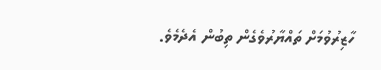ހާޒިރުވުމަށް ތައްޔާރުވެގެން ތިބުން އެދެމެވެ.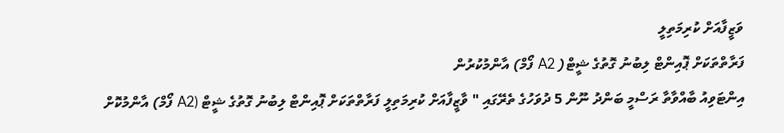ވަޒީފާއަށް ކުރިމަތިލީ
ފަރާތްތަކަށް ޕޮއިންޓް ލިބުނު ގޮތުގެ ޝީޓް( A2 ފޯމް) އާންމުކުރުން
އިންޓަވިއު ބާއްވާތާ ރަސްމީ ބަންދު ނޫން 5 ދުވަހުގެ ތެރޭގައި " ވާޒީފާއަށް ކުރިމަތިލީ ފަރާތްތަކަށް ޕޮއިންޓް ލިބުނު ގޮތުގެ ޝީޓް (A2 ފޯމް) އާންމުކޮށް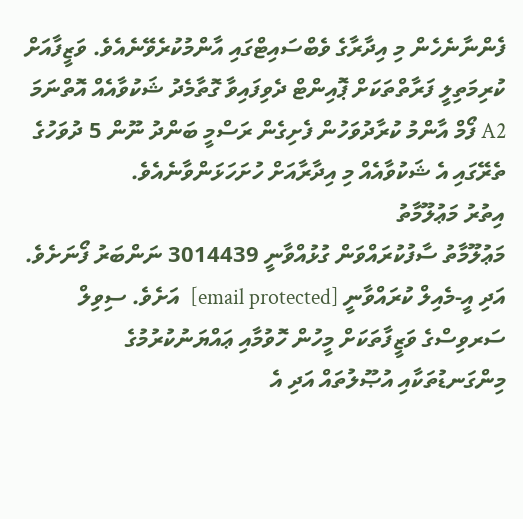ފެންނާނެހެން މި އިދާރާގެ ވެބްސައިޓްގައި އާންމުކުރެވޭނެއެވެ. ވަޒީފާއަށް ކުރިމަތިލީ ފަރާތްތަކަށް ޕޮއިންޓް ދެވިފައިވާ ގޮތާމެދު ޝަކުވާއެއް އޮތްނަމަ A2 ފޯމް އާންމު ކުރާދުވަހުން ފެށިގެން ރަސްމީ ބަންދު ނޫން 5 ދުވަހުގެ ތެރޭގައި އެ ޝަކުވާއެއް މި އިދާރާއަށް ހުށަހަޅަންވާނެއެވެ.
އިތުރު މަޢުލޫމާތު
މަޢުލޫމާތު ސާފުކުރައްވަން ގުޅުއްވާނީ 3014439 ނަންބަރު ފޯނަށެވެ. އަދި އީ-މެއިލް ކުރައްވާނީ [email protected]  އަށެވެ. ސިވިލް ސަރވިސްގެ ވަޒީފާތަކަށް މީހުން ހޮވުމާއި ޢައްޔަނުކުރުމުގެ މިންގަނޑުތަކާއި އުޞޫލުތައް އަދި އެ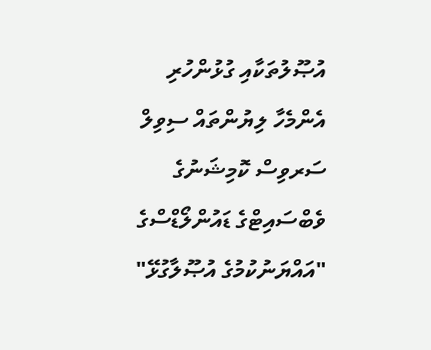އުޞޫލުތަކާއި ގުޅުންހުރި އެންމެހާ ލިޔުންތައް ސިވިލް ސަރވިސް ކޮމިޝަނުގެ ވެބްސައިޓްގެ ޑައުންލޯޑްސްގެ "އައްޔަނުކުމުގެ އުޞޫލާގުޅޭ"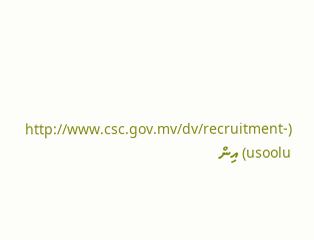(http://www.csc.gov.mv/dv/recruitment-usoolu) އިން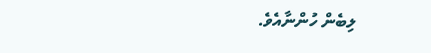ލިބެން ހުންނާއެވެ.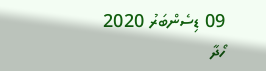09 ޑިސެންބަރު 2020
ހޯދާ